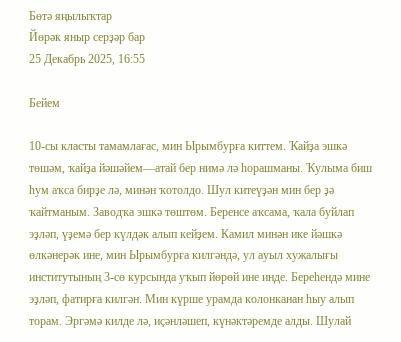Бөтә яңылыҡтар
Йөрәк яныр серҙәр бар
25 Декабрь 2025, 16:55

Бейем

10-сы класты тамамлағас, мин Ырымбурға киттем. Ҡайҙа эшкә төшәм, ҡайҙа йәшәйем—атай бер нимә лә һорашманы. Ҡулыма биш һум аҡса бирҙе лә, минән ҡотолдо. Шул китеүҙән мин бер ҙә ҡайтманым. Заводҡа эшкә төштөм. Беренсе аҡсама, ҡала буйлап эҙләп, үҙемә бер күлдәк алып кейҙем. Камил минән ике йәшкә өлкәнерәк ине, мин Ырымбурға килгәндә, ул ауыл хужалығы институтының 3-сө курсында уҡып йөрөй ине инде. Береһендә мине эҙләп, фатирға килгән. Мин күрше урамда колонканан һыу алып торам. Эргәмә килде лә, иҫәнләшеп, күнәктәремде алды. Шулай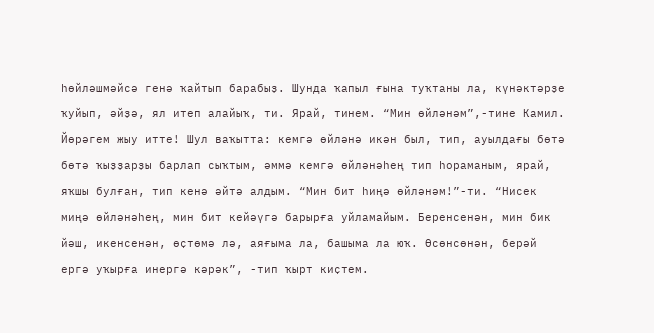һөйләшмәйсә генә ҡайтып барабыҙ. Шунда ҡапыл ғына туҡтаны ла, күнәктәрҙе ҡуйып, әйҙә, ял итеп алайыҡ, ти. Ярай, тинем. “Мин өйләнәм”,-тине Камил. Йөрәгем жыу итте! Шул ваҡытта: кемгә өйләнә икән был, тип, ауылдағы бөтә бөтә ҡыҙҙарҙы барлап сыҡтым, әммә кемгә өйләнәһең тип һораманым, ярай, яҡшы булған, тип кенә әйтә алдым. “Мин бит һиңә өйләнәм!”-ти. “Нисек миңә өйләнәһең, мин бит кейәүгә барырға уйламайым. Беренсенән, мин бик йәш, икенсенән, өҫтөмә лә, аяғыма ла, башыма ла юҡ. Өсөнсөнән, берәй ергә уҡырға инергә кәрәк”, -тип ҡырт киҫтем.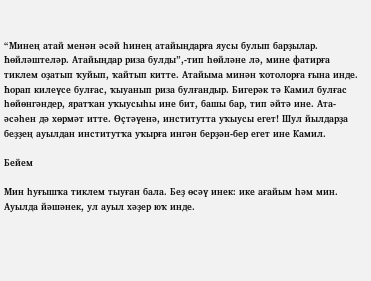“Минең атай менән әсәй һинең атайыңдарға яусы булып барҙылар. Һөйләштеләр. Атайыңдар риза булды”,-тип һөйләне лә, мине фатирға тиклем оҙатып ҡуйып, ҡайтып китте. Атайыма минән ҡотолорға ғына инде. Һорап килеүсе булғас, ҡыуанып риза булғандыр. Бигерәк тә Камил булғас һөйөнгәндер, яратҡан уҡыусыһы ине бит, башы бар, тип әйтә ине. Ата-әсәһен дә хөрмәт итте. Өҫтәүенә, институтта уҡыусы егет! Шул йылдарҙа беҙҙең ауылдан институтҡа уҡырға ингән берҙән-бер егет ине Камил.

Бейем

Мин һуғышҡа тиклем тыуған бала. Беҙ өсәү инек: ике ағайым һәм мин. Ауылда йәшәнек, ул ауыл хәҙер юҡ инде.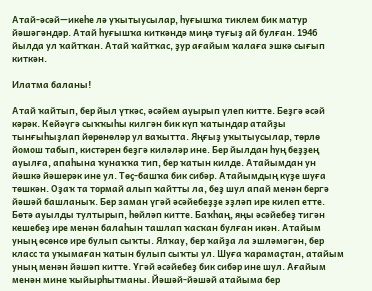Атай-әсәй—икеһе лә уҡытыусылар, һуғышҡа тиклем бик матур йәшәгәндәр. Атай һуғышҡа киткәндә миңә туғыҙ ай булған. 1946 йылда ул ҡайтҡан. Атай ҡайтҡас, ҙур ағайым ҡалаға эшкә сығып киткән.

Илатма баланы!

Атай ҡайтып, бер йыл үткәс, әсәйем ауырып үлеп китте. Беҙгә әсәй кәрәк. Кейәүгә сыҡҡыһы килгән бик күп ҡатындар атайҙы тынғыһыҙлап йөрөнөләр ул ваҡытта. Яңғыҙ уҡытыусылар, төрлө йомош табып, кистәрен беҙгә киләләр ине. Бер йылдан һуң беҙҙең ауылға, апаһына ҡунаҡҡа тип, бер ҡатын килде. Атайымдан ун йәшкә йәшерәк ине ул. Төҫ-башҡа бик сибәр. Атайымдың күҙе шуға төшкән. Оҙаҡ та тормай алып ҡайтты ла, беҙ шул апай менән бергә йәшәй башланыҡ. Бер заман үгәй әсәйебеҙҙе эҙләп ире килеп етте. Бөтә ауылды тултырып, һөйләп китте. Баҡһаң, яңы әсәйебеҙ тигән кешебеҙ ире менән балаһын ташлап ҡасҡан булған икән. Атайым уның өсөнсө ире булып сыҡты. Ялҡау, бер ҡайҙа ла эшләмәгән, бер класс та уҡымаған ҡатын булып сыҡты ул. Шуға ҡарамаҫтан, атайым уның менән йәшәп китте. Үгәй әсәйебеҙ бик сибәр ине шул. Ағайым менән мине ҡыйырһытманы. Йәшәй-йәшәй атайыма бер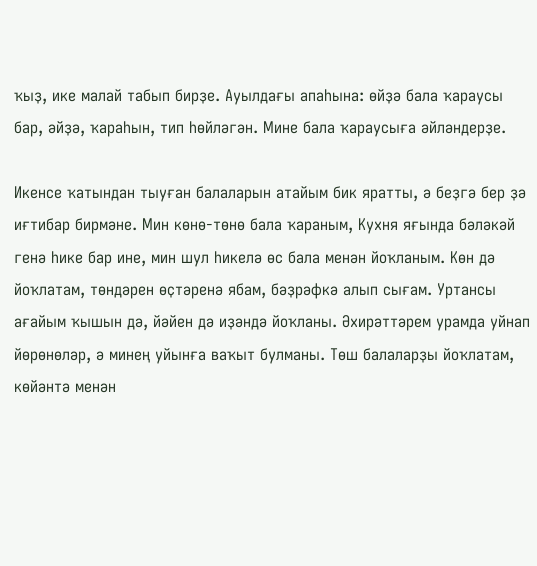ҡыҙ, ике малай табып бирҙе. Ауылдағы апаһына: өйҙә бала ҡараусы бар, әйҙә, ҡараһын, тип һөйләгән. Мине бала ҡараусыға әйләндерҙе.

Икенсе ҡатындан тыуған балаларын атайым бик яратты, ә беҙгә бер ҙә иғтибар бирмәне. Мин көнө-төнө бала ҡараным, Кухня яғында бәләкәй генә һике бар ине, мин шул һикелә өс бала менән йоҡланым. Көн дә йоҡлатам, төндәрен өҫтәренә ябам, бәҙрәфкә алып сығам. Уртансы ағайым ҡышын дә, йәйен дә иҙәндә йоҡланы. Әхирәттәрем урамда уйнап йөрөнөләр, ә минең уйынға ваҡыт булманы. Төш балаларҙы йоҡлатам, көйәнтә менән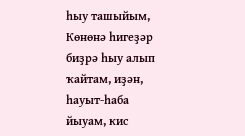һыу ташыйым, Көнөнә һигеҙәр биҙрә һыу алып ҡайтам, иҙән, һауыт-һаба йыуам, кис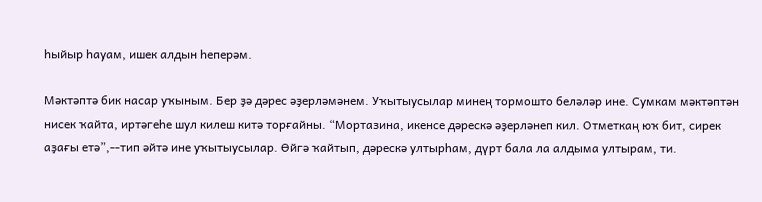һыйыр һауам, ишек алдын һеперәм.

Мәктәптә бик насар уҡыным. Бер ҙә дәрес әҙерләмәнем. Уҡытыусылар минең тормошто беләләр ине. Сумкам мәктәптән нисек ҡайта, иртәгеһе шул килеш китә торғайны. “Мортазина, икенсе дәрескә әҙерләнеп кил. Отметкаң юҡ бит, сирек аҙағы етә”,--тип әйтә ине уҡытыусылар. Өйгә ҡайтып, дәрескә ултырһам, дүрт бала ла алдыма ултырам, ти.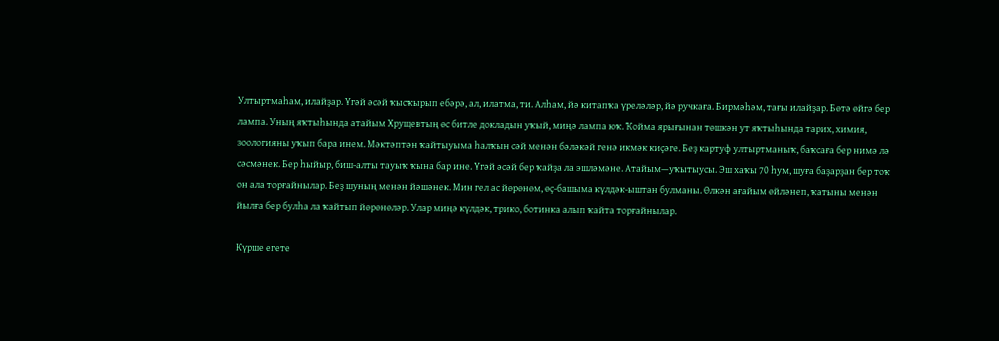Ултыртмаһам, илайҙар. Үгәй әсәй ҡысҡырып ебәрә, ал, илатма, ти. Алһам, йә китапҡа үреләләр, йә ручкаға. Бирмәһәм, тағы илайҙар. Бөтә өйгә бер лампа. Уның яҡтыһында атайым Хрущевтың өс битле докладын уҡый, миңә лампа юҡ. Ҡойма ярығынан төшкән ут яҡтыһында тарих, химия, зоологияны уҡып бара инем. Мәктәптән ҡайтыуыма һалҡын сәй менән бәләкәй генә икмәк киҫәге. Беҙ картуф ултыртманыҡ, баҡсаға бер нимә лә сәсмәнек. Бер һыйыр, биш-алты тауыҡ ҡына бар ине. Үгәй әсәй бер ҡайҙа ла эшләмәне. Атайым—уҡытыусы. Эш хаҡы 70 һум, шуға баҙарҙан бер тоҡ он ала торғайнылар. Беҙ шуның менән йәшәнек. Мин гел ас йөрөнөм, өҫ-башыма күлдәк-ыштан булманы. Өлкән ағайым өйләнеп, ҡатыны менән йылға бер булһа ла ҡайтып йөрөнөләр. Улар миңә күлдәк, трико, ботинка алып ҡайта торғайнылар.

Күрше егете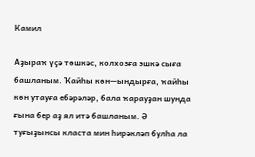Камил

Аҙыраҡ үҫә төшкәс, колхозға эшкә сыға башланым. Ҡайһы көн—ындырға, ҡайһы көн утауға ебәрәләр, бала ҡарауҙан шунда ғына бер аҙ ял итә башланым. Ә туғыҙынсы класта мин һирәкләп булһа ла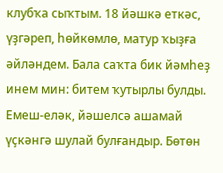клубҡа сыҡтым. 18 йәшкә еткәс, үҙгәреп, һөйкөмлө, матур ҡыҙға әйләндем. Бала саҡта бик йәмһеҙ инем мин: битем ҡутырлы булды. Емеш-еләк, йәшелсә ашамай үҫкәнгә шулай булғандыр. Бөтөн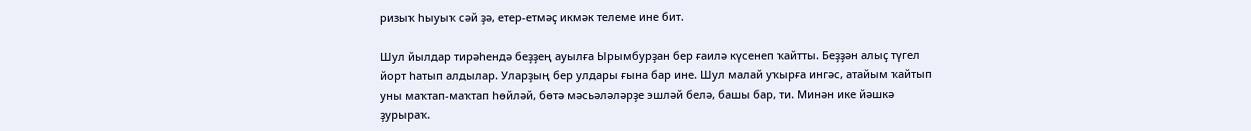ризыҡ һыуыҡ сәй ҙә, етер-етмәҫ икмәк телеме ине бит.

Шул йылдар тирәһендә беҙҙең ауылға Ырымбурҙан бер ғаилә күсенеп ҡайтты. Беҙҙән алыҫ түгел йорт һатып алдылар. Уларҙың бер улдары ғына бар ине. Шул малай уҡырға ингәс, атайым ҡайтып уны маҡтап-маҡтап һөйләй, бөтә мәсьәләләрҙе эшләй белә, башы бар, ти. Минән ике йәшкә ҙурыраҡ.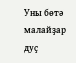Уны бөтә малайҙар дуҫ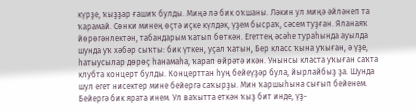күрҙе, ҡыҙҙар ғашиҡ булды. Миңә лә бик оҡшаны. Ләкин ул миңә әйләнеп та ҡарамай. Сөнки минең өҫтә иҫке күлдәк, үҙем бысраҡ, сәсем туҙған. Яланаяҡ йөрөгәнлектән, табандарым ҡатып бөткән. Егеттең әсәһе тураһында ауылда шунда уҡ хәбәр сыҡты: бик үткен, уҫал ҡатын, Бер класс ҡына уҡыған, ә үҙе, һатыусылар дөрөҫ һанамаһа, ҡарап өйрәтә икән. Унынсы класта уҡыған саҡта клубта концерт булды. Концерттан һуң бейеүҙәр була, йырлайбыҙ ҙа. Шунда шул егет нисектер мине бейергә саҡырҙы. Мин ҡаршыһына сығып бейенем. Бейергә бик ярата инем. Ул ваҡытта еткән ҡыҙ бит инде, үҙ-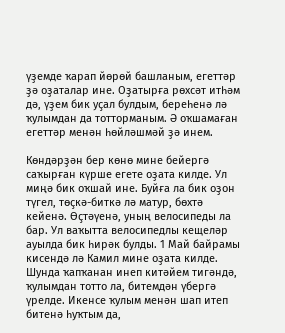үҙемде ҡарап йөрөй башланым, егеттәр ҙә оҙаталар ине. Оҙатырға рөхсәт итһәм дә, үҙем бик уҫал булдым, береһенә лә ҡулымдан да тотторманым. Ә оҡшамаған егеттәр менән һөйләшмәй ҙә инем.

Көндәрҙән бер көнө мине бейергә саҡырған күрше егете оҙата килде. Ул миңә бик оҡшай ине. Буйға ла бик оҙон түгел, төҫкә-биткә лә матур, бөхтә кейенә. Өҫтәүенә, уның велосипеды ла бар. Ул ваҡытта велосипедлы кещеләр ауылда бик һирәк булды. 1 Май байрамы кисендә лә Камил мине оҙата килде. Шунда ҡапҡанан инеп китәйем тигәндә, ҡулымдан тотто ла, битемдән үбергә үрелде. Икенсе ҡулым менән шап итеп битенә һуҡтым да,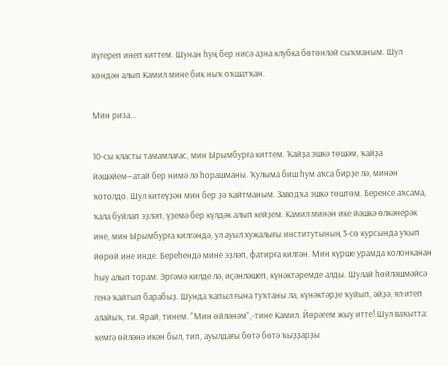йүгереп инеп киттем. Шунан һуң бер нисә аҙна клубка бөтөнләй сыҡманым. Шул көндән алып Камил мине бик ныҡ оҡшатҡан.

Мин риза...

10-сы класты тамамлағас, мин Ырымбурға киттем. Ҡайҙа эшкә төшәм, ҡайҙа йәшәйем—атай бер нимә лә һорашманы. Ҡулыма биш һум аҡса бирҙе лә, минән ҡотолдо. Шул китеүҙән мин бер ҙә ҡайтманым. Заводҡа эшкә төштөм. Беренсе аҡсама, ҡала буйлап эҙләп, үҙемә бер күлдәк алып кейҙем. Камил минән ике йәшкә өлкәнерәк ине, мин Ырымбурға килгәндә, ул ауыл хужалығы институтының 3-сө курсында уҡып йөрөй ине инде. Береһендә мине эҙләп, фатирға килгән. Мин күрше урамда колонканан һыу алып торам. Эргәмә килде лә, иҫәнләшеп, күнәктәремде алды. Шулай һөйләшмәйсә генә ҡайтып барабыҙ. Шунда ҡапыл ғына туҡтаны ла, күнәктәрҙе ҡуйып, әйҙә, ял итеп алайыҡ, ти. Ярай, тинем. “Мин өйләнәм”,-тине Камил. Йөрәгем жыу итте! Шул ваҡытта: кемгә өйләнә икән был, тип, ауылдағы бөтә бөтә ҡыҙҙарҙы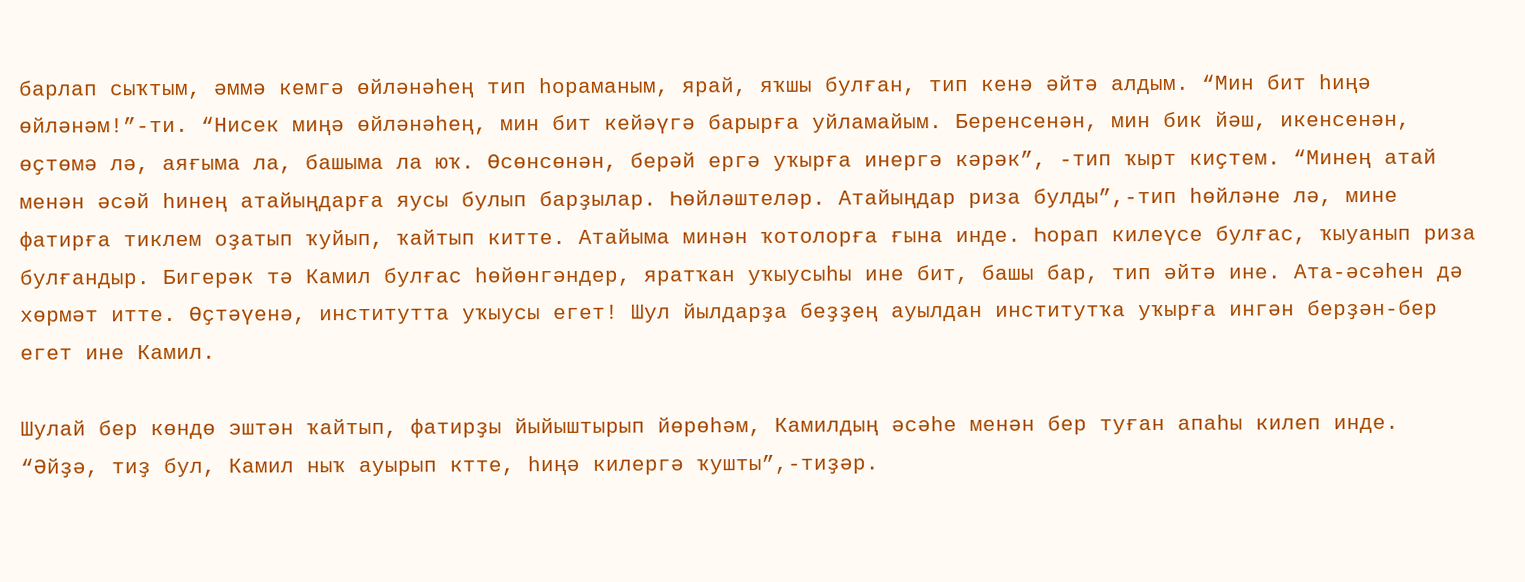барлап сыҡтым, әммә кемгә өйләнәһең тип һораманым, ярай, яҡшы булған, тип кенә әйтә алдым. “Мин бит һиңә өйләнәм!”-ти. “Нисек миңә өйләнәһең, мин бит кейәүгә барырға уйламайым. Беренсенән, мин бик йәш, икенсенән, өҫтөмә лә, аяғыма ла, башыма ла юҡ. Өсөнсөнән, берәй ергә уҡырға инергә кәрәк”, -тип ҡырт киҫтем. “Минең атай менән әсәй һинең атайыңдарға яусы булып барҙылар. Һөйләштеләр. Атайыңдар риза булды”,-тип һөйләне лә, мине фатирға тиклем оҙатып ҡуйып, ҡайтып китте. Атайыма минән ҡотолорға ғына инде. Һорап килеүсе булғас, ҡыуанып риза булғандыр. Бигерәк тә Камил булғас һөйөнгәндер, яратҡан уҡыусыһы ине бит, башы бар, тип әйтә ине. Ата-әсәһен дә хөрмәт итте. Өҫтәүенә, институтта уҡыусы егет! Шул йылдарҙа беҙҙең ауылдан институтҡа уҡырға ингән берҙән-бер егет ине Камил.

Шулай бер көндө эштән ҡайтып, фатирҙы йыйыштырып йөрөһәм, Камилдың әсәһе менән бер туған апаһы килеп инде. “Әйҙә, тиҙ бул, Камил ныҡ ауырып ктте, һиңә килергә ҡушты”,-тиҙәр.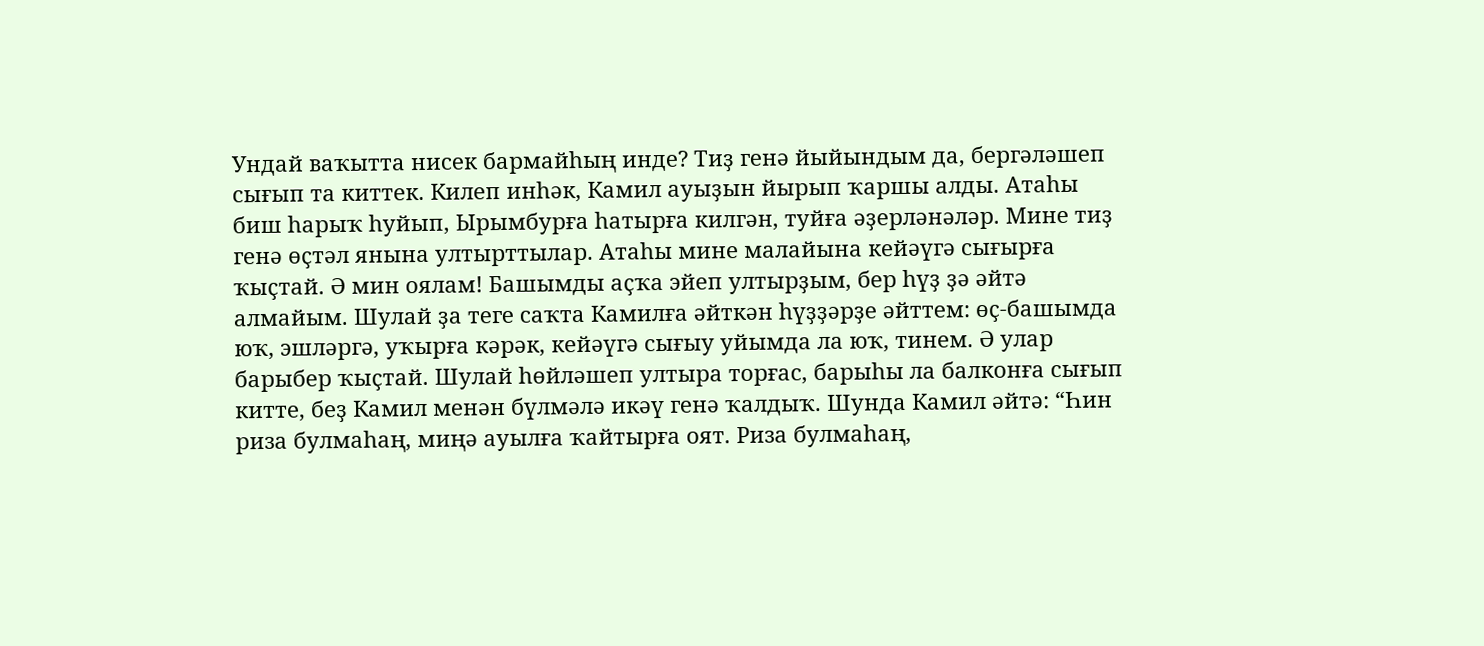Ундай ваҡытта нисек бармайһың инде? Тиҙ генә йыйындым да, бергәләшеп сығып та киттек. Килеп инһәк, Камил ауыҙын йырып ҡаршы алды. Атаһы биш һарыҡ һуйып, Ырымбурға һатырға килгән, туйға әҙерләнәләр. Мине тиҙ генә өҫтәл янына ултырттылар. Атаһы мине малайына кейәүгә сығырға ҡыҫтай. Ә мин оялам! Башымды аҫҡа эйеп ултырҙым, бер һүҙ ҙә әйтә алмайым. Шулай ҙа теге саҡта Камилға әйткән һүҙҙәрҙе әйттем: өҫ-башымда юҡ, эшләргә, уҡырға кәрәк, кейәүгә сығыу уйымда ла юҡ, тинем. Ә улар барыбер ҡыҫтай. Шулай һөйләшеп ултыра торғас, барыһы ла балконға сығып китте, беҙ Камил менән бүлмәлә икәү генә ҡалдыҡ. Шунда Камил әйтә: “Һин риза булмаһаң, миңә ауылға ҡайтырға оят. Риза булмаһаң,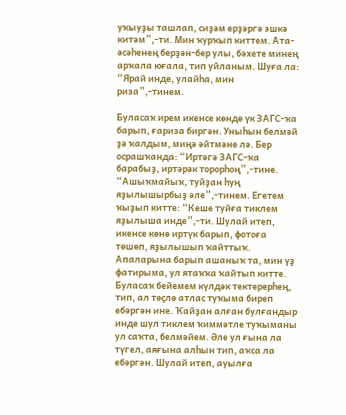уҡыуҙы ташлап, сиҙәм ерҙәргә эшкә китәм”,-ти. Мин ҡурҡып киттем. Ата-әсәһенең берҙән-бер улы, бәхете минең арҡала юғала, тип уйланым. Шуға ла: “Ярай инде, улайһа, мин риза”,-тинем.

Буласаҡ ирем икенсе көндө үк ЗАГС-ҡа барып, ғариза биргән. Уныһын белмәй ҙә ҡалдым, миңә әйтмәне лә. Бер осрашҡанда: “Иртәгә ЗАГС-ҡа барабыҙ, иртәрәк торорһоң”,-тине. “Ашыҡмайыҡ, туйҙан һуң яҙылышырбыҙ әле”,-тинем. Егетем ҡыҙып китте: “Кеше туйға тиклем яҙылыша инде”,-ти. Шулай итеп, икенсе көнө иртүк барып, фотоға төшөп, яҙылышып ҡайттыҡ. Апаларына барып ашаныҡ та, мин үҙ фатирыма, ул ятаҡҡа ҡайтып китте. Буласаҡ бейемем күлдәк тектерерһең, тип, ал төҫлө атлас туҡыма биреп ебәргән ине. Ҡайҙан алған булғандыр инде шул тиклем ҡиммәтле туҡыманы ул саҡта, белмәйем. Әле ул ғына ла түгел, аяғына алһын тип, аҡса ла ебәргән. Шулай итеп, ауылға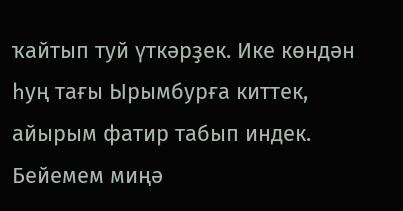ҡайтып туй үткәрҙек. Ике көндән һуң тағы Ырымбурға киттек, айырым фатир табып индек. Бейемем миңә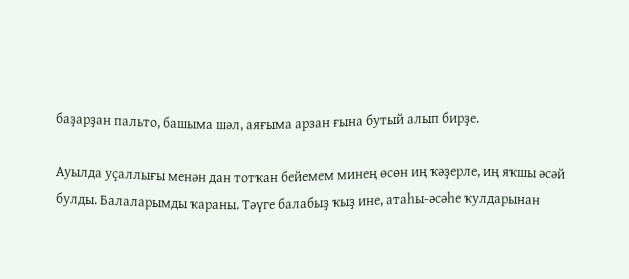баҙарҙан пальто, башыма шәл, аяғыма арзан ғына бутый алып бирҙе.

Ауылда уҫаллығы менән дан тотҡан бейемем минең өсөн иң ҡәҙерле, иң яҡшы әсәй булды. Балаларымды ҡараны. Тәүге балабыҙ ҡыҙ ине, атаһы-әсәһе ҡулдарынан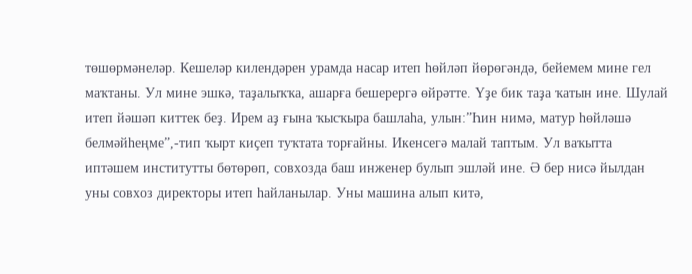төшөрмәнеләр. Кешеләр килендәрен урамда насар итеп һөйләп йөрөгәндә, бейемем мине гел маҡтаны. Ул мине эшкә, таҙалыҡҡа, ашарға бешерергә өйрәтте. Үҙе бик таҙа ҡатын ине. Шулай итеп йәшәп киттек беҙ. Ирем аҙ ғына ҡысҡыра башлаһа, улын:”Һин нимә, матур һөйләшә белмәйһеңме”,-тип ҡырт киҫеп туҡтата торғайны. Икенсегә малай таптым. Ул ваҡытта иптәшем институтты бөтөрөп, совхозда баш инженер булып эшләй ине. Ә бер нисә йылдан уны совхоз директоры итеп һайланылар. Уны машина алып китә,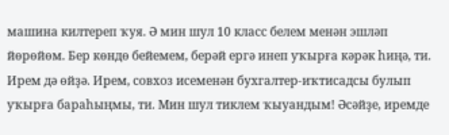машина килтереп ҡуя. Ә мин шул 10 класс белем менән эшләп йөрөйөм. Бер көндө бейемем, берәй ергә инеп уҡырға кәрәк һиңә, ти. Ирем дә өйҙә. Ирем, совхоз исеменән бухгалтер-иҡтисадсы булып уҡырға бараһыңмы, ти. Мин шул тиклем ҡыуандым! Әсәйҙе, иремде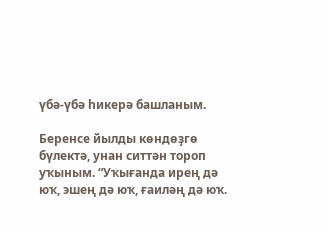үбә-үбә һикерә башланым.

Беренсе йылды көндөҙгө бүлектә, унан ситтән тороп уҡыным. “Уҡығанда ирең дә юҡ, эшең дә юҡ, ғаиләң дә юҡ.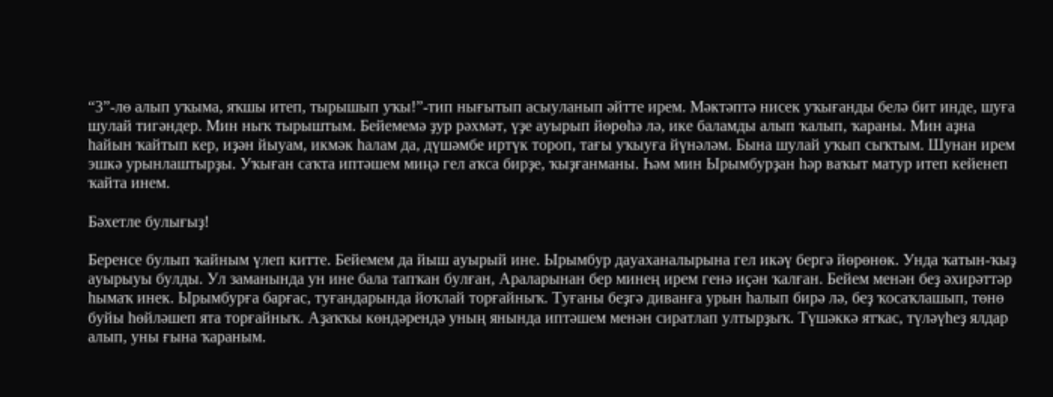“3”-лө алып уҡыма, яҡшы итеп, тырышып уҡы!”-тип нығытып асыуланып әйтте ирем. Мәктәптә нисек уҡығанды белә бит инде, шуға шулай тигәндер. Мин ныҡ тырыштым. Бейемемә ҙур рәхмәт, үҙе ауырып йөрөһә лә, ике баламды алып ҡалып, ҡараны. Мин аҙна һайын ҡайтып кер, иҙән йыуам, икмәк һалам да, дүшәмбе иртүк тороп, тағы уҡыуға йүнәләм. Бына шулай уҡып сыҡтым. Шунан ирем эшкә урынлаштырҙы. Уҡыған саҡта иптәшем миңә гел аҡса бирҙе, ҡыҙғанманы. Һәм мин Ырымбурҙан һәр ваҡыт матур итеп кейенеп ҡайта инем.

Бәхетле булығыҙ!

Беренсе булып ҡайным үлеп китте. Бейемем да йыш ауырый ине. Ырымбур дауаханалырына гел икәү бергә йөрөнөк. Унда ҡатын-ҡыҙ ауырыуы булды. Ул заманында ун ине бала тапҡан булған, Араларынан бер минең ирем генә иҫән ҡалған. Бейем менән беҙ әхирәттәр һымаҡ инек. Ырымбурға барғас, туғандарында йоҡлай торғайныҡ. Туғаны беҙгә диванға урын һалып бирә лә, беҙ ҡосаҡлашып, төнө буйы һөйләшеп ята торғайныҡ. Аҙаҡҡы көндәрендә уның янында иптәшем менән сиратлап ултырҙыҡ. Түшәккә ятҡас, түләүһеҙ ялдар алып, уны ғына ҡараным.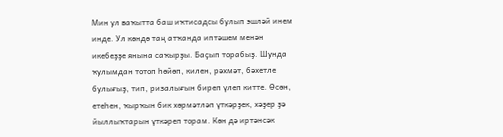Мин ул ваҡытта баш иҡтисадсы булып эшләй инем инде. Ул көндө таң атҡанда иптәшем менән икебеҙҙе янына саҡырҙы. Баҫып торабыҙ. Шунда ҡулымдан тотоп һөйөп, килен, рәхмәт, бәхетле булығыҙ, тип, ризалығын биреп үлеп китте. Өсөн, етеһен, ҡырҡын бик хөрмәтләп үткәрҙек, хәҙер ҙә йыллыҡтарын үткәреп торам. Көн дә иртәнсәк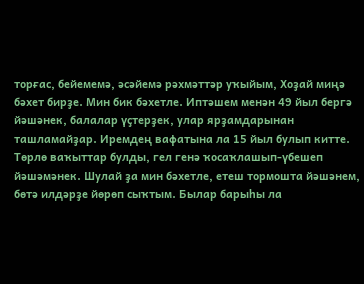торғас, бейемемә, әсәйемә рәхмәттәр уҡыйым, Хоҙай миңә бәхет бирҙе. Мин бик бәхетле. Иптәшем менән 49 йыл бергә йәшәнек, балалар үҫтерҙек, улар ярҙамдарынан ташламайҙар. Иремдең вафатына ла 15 йыл булып китте. Төрлө ваҡыттар булды, гел генә ҡосаҡлашып-үбешеп йәшәмәнек. Шулай ҙа мин бәхетле, етеш тормошта йәшәнем, бөтә илдәрҙе йөрөп сыҡтым. Былар барыһы ла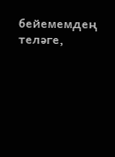бейемемдең теләге,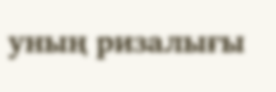уның ризалығы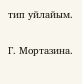тип уйлайым.

Г. Мортазина.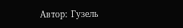Автор: Гузель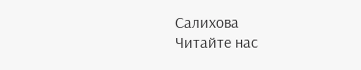Салихова
Читайте нас